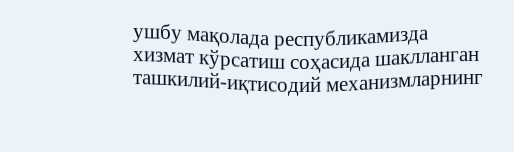ушбу мақолада республикамизда хизмат кўрсатиш соҳасида шаклланган ташкилий-иқтисодий механизмларнинг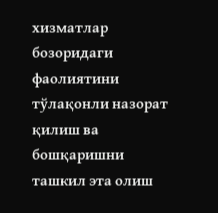хизматлар бозоридаги фаолиятини тўлақонли назорат қилиш ва бошқаришни ташкил эта олиш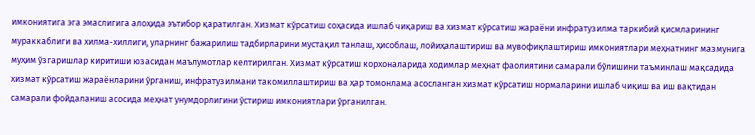имкониятига эга эмаслигига алоҳида эътибор қаратилган. Хизмат кўрсатиш соҳасида ишлаб чиқариш ва хизмат кўрсатиш жараёни инфратузилма таркибий қисмларининг мураккаблиги ва хилма-хиллиги, уларнинг бажарилиш тадбирларини мустақил танлаш, ҳисоблаш, лойиҳалаштириш ва мувофиқлаштириш имкониятлари меҳнатнинг мазмунига муҳим ўзгаришлар киритиши юзасидан маълумотлар келтирилган. Хизмат кўрсатиш корхоналарида ходимлар меҳнат фаолиятини самарали бўлишини таъминлаш мақсадида хизмат кўрсатиш жараёнларини ўрганиш, инфратузилмани такомиллаштириш ва ҳар томонлама асосланган хизмат кўрсатиш нормаларини ишлаб чиқиш ва иш вақтидан самарали фойдаланиш асосида меҳнат унумдорлигини ўстириш имкониятлари ўрганилган.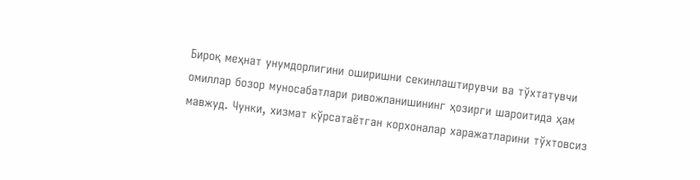Бироқ меҳнат унумдорлигини оширишни секинлаштирувчи ва тўхтатувчи омиллар бозор муносабатлари ривожланишининг ҳозирги шароитида ҳам мавжуд. Чунки, хизмат кўрсатаётган корхоналар харажатларини тўхтовсиз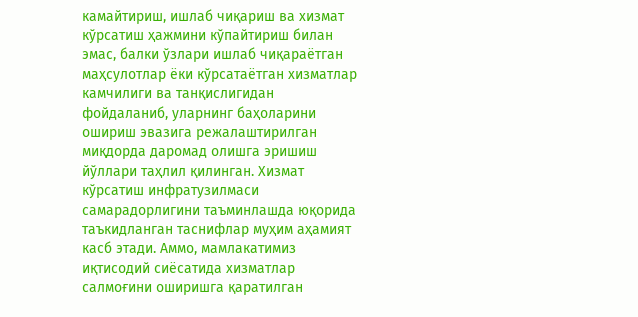камайтириш, ишлаб чиқариш ва хизмат кўрсатиш ҳажмини кўпайтириш билан эмас, балки ўзлари ишлаб чиқараётган маҳсулотлар ёки кўрсатаётган хизматлар камчилиги ва танқислигидан фойдаланиб, уларнинг баҳоларини ошириш эвазига режалаштирилган миқдорда даромад олишга эришиш йўллари таҳлил қилинган. Хизмат кўрсатиш инфратузилмаси самарадорлигини таъминлашда юқорида таъкидланган таснифлар муҳим аҳамият касб этади. Аммо, мамлакатимиз иқтисодий сиёсатида хизматлар салмоғини оширишга қаратилган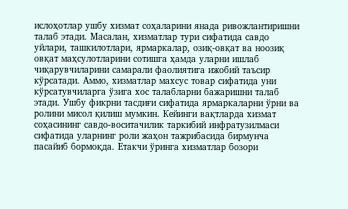ислоҳотлар ушбу хизмат соҳаларини янада ривожлантиришни талаб этади. Масалан, хизматлар тури сифатида савдо уйлари, ташкилотлари, ярмаркалар, озиқ-овқат ва ноозиқ овқат маҳсулотларини сотишга ҳамда уларни ишлаб чиқарувчиларини самарали фаолиятига ижобий таъсир кўрсатади. Аммо, хизматлар махсус товар сифатида уни кўрсатувчиларга ўзига хос талабларни бажаришни талаб этади. Ушбу фикрни тасдиғи сифатида ярмаркаларни ўрни ва ролини мисол қилиш мумкин. Кейинги вақтларда хизмат соҳасининг савдо-воситачилик таркибий инфратузилмаси сифатида уларнинг роли жаҳон тажрибасида бирмунча пасайиб бормоқда. Етакчи ўринга хизматлар бозори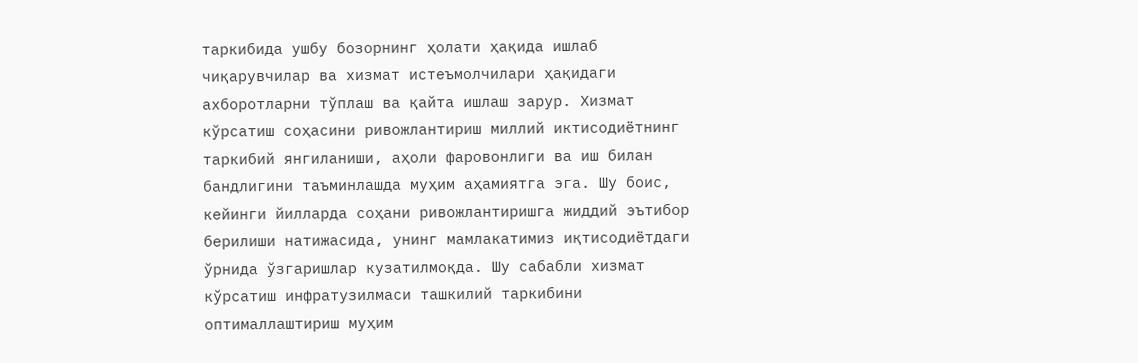таркибида ушбу бозорнинг ҳолати ҳақида ишлаб чиқарувчилар ва хизмат истеъмолчилари ҳақидаги ахборотларни тўплаш ва қайта ишлаш зарур. Хизмат кўрсатиш соҳасини ривожлантириш миллий иктисодиётнинг таркибий янгиланиши, аҳоли фаровонлиги ва иш билан бандлигини таъминлашда муҳим аҳамиятга эга. Шу боис, кейинги йилларда соҳани ривожлантиришга жиддий эътибор берилиши натижасида, унинг мамлакатимиз иқтисодиётдаги ўрнида ўзгаришлар кузатилмоқда. Шу сабабли хизмат кўрсатиш инфратузилмаси ташкилий таркибини оптималлаштириш муҳим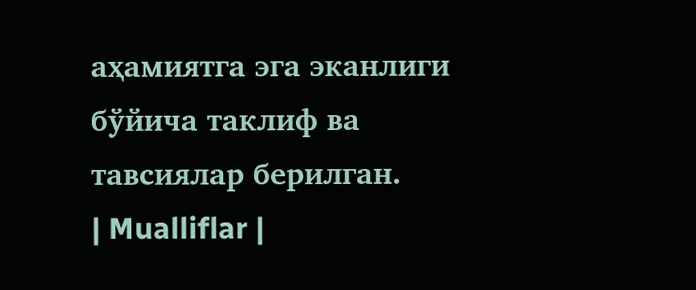аҳамиятга эга эканлиги бўйича таклиф ва тавсиялар берилган.
| Mualliflar |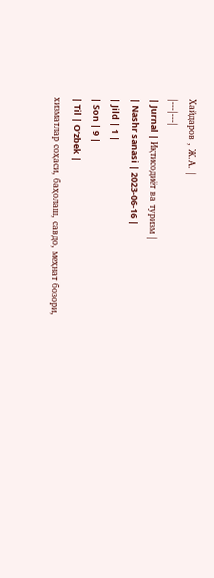Хайдаров , Ж.А. |
|---|---|
| Jurnal | Иқтисодиёт ва туризм |
| Nashr sanasi | 2023-06-16 |
| Jild | 1 |
| Son | 9 |
| Til | O‘zbek |
хизматлар соҳаси, баҳолаш, савдо, меҳнат бозори,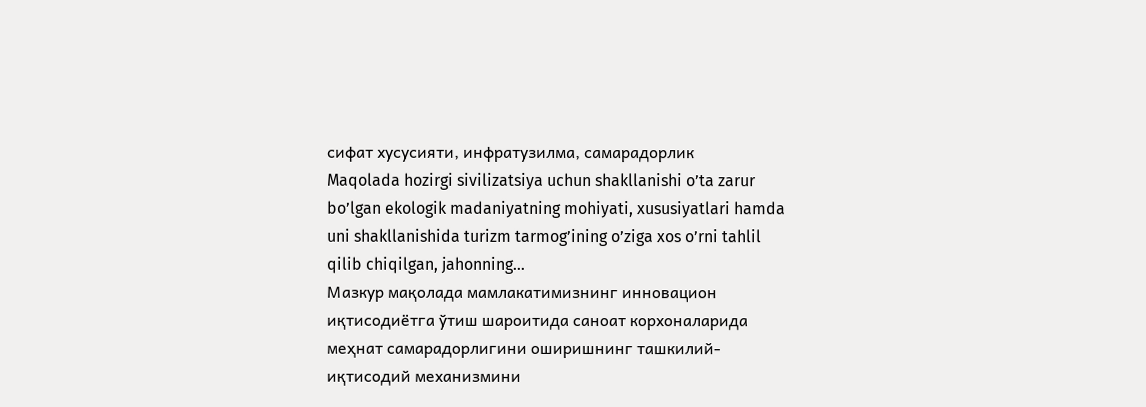сифат хусусияти, инфратузилма, самарадорлик
Maqolada hozirgi sivilizatsiya uchun shakllanishi o’ta zarur bo’lgan ekologik madaniyatning mohiyati, xususiyatlari hamda uni shakllanishida turizm tarmog’ining o’ziga xos o’rni tahlil qilib chiqilgan, jahonning…
Мазкур мақолада мамлакатимизнинг инновацион иқтисодиётга ўтиш шароитида саноат корхоналарида меҳнат самарадорлигини оширишнинг ташкилий-иқтисодий механизмини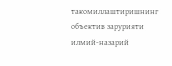такомиллаштиришнинг объектив зарурияти илмий-назарий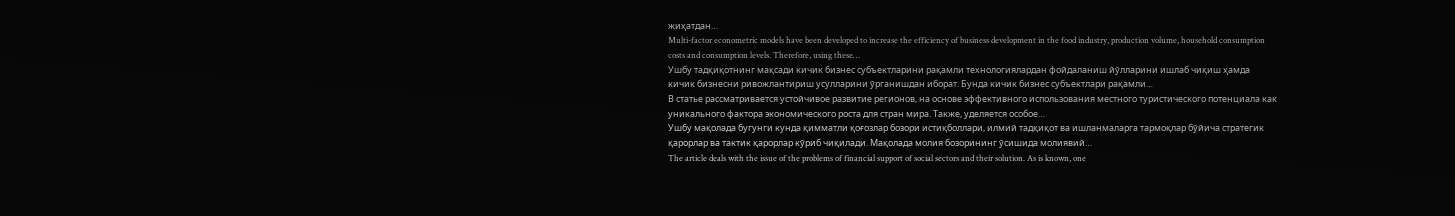жиҳатдан…
Multi-factor econometric models have been developed to increase the efficiency of business development in the food industry, production volume, household consumption costs and consumption levels. Therefore, using these…
Ушбу тадқиқотнинг мақсади кичик бизнес субъектларини рақамли технологиялардан фойдаланиш йўлларини ишлаб чиқиш ҳамда кичик бизнесни ривожлантириш усулларини ўрганишдан иборат. Бунда кичик бизнес субъектлари рақамли…
В статье рассматривается устойчивое развитие регионов, на основе эффективного использования местного туристического потенциала как уникального фактора экономического роста для стран мира. Также, уделяется особое…
Ушбу мақолада бугунги кунда қимматли қоғозлар бозори истиқболлари, илмий тадқиқот ва ишланмаларга тармоқлар бўйича стратегик қарорлар ва тактик қарорлар кўриб чиқилади. Мақолада молия бозорининг ўсишида молиявий…
The article deals with the issue of the problems of financial support of social sectors and their solution. As is known, one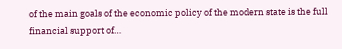of the main goals of the economic policy of the modern state is the full financial support of…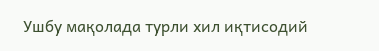Ушбу мақолада турли хил иқтисодий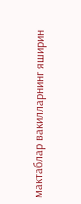мактаблар вакилларнинг яширин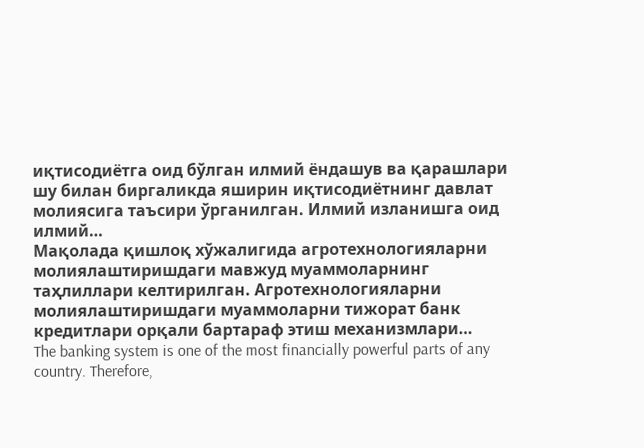иқтисодиётга оид бўлган илмий ёндашув ва қарашлари шу билан биргаликда яширин иқтисодиётнинг давлат молиясига таъсири ўрганилган. Илмий изланишга оид илмий…
Мақолада қишлоқ хўжалигида агротехнологияларни молиялаштиришдаги мавжуд муаммоларнинг таҳлиллари келтирилган. Агротехнологияларни молиялаштиришдаги муаммоларни тижорат банк кредитлари орқали бартараф этиш механизмлари…
The banking system is one of the most financially powerful parts of any country. Therefore,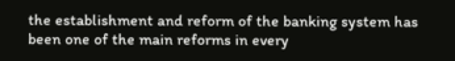the establishment and reform of the banking system has been one of the main reforms in every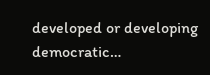developed or developing democratic…